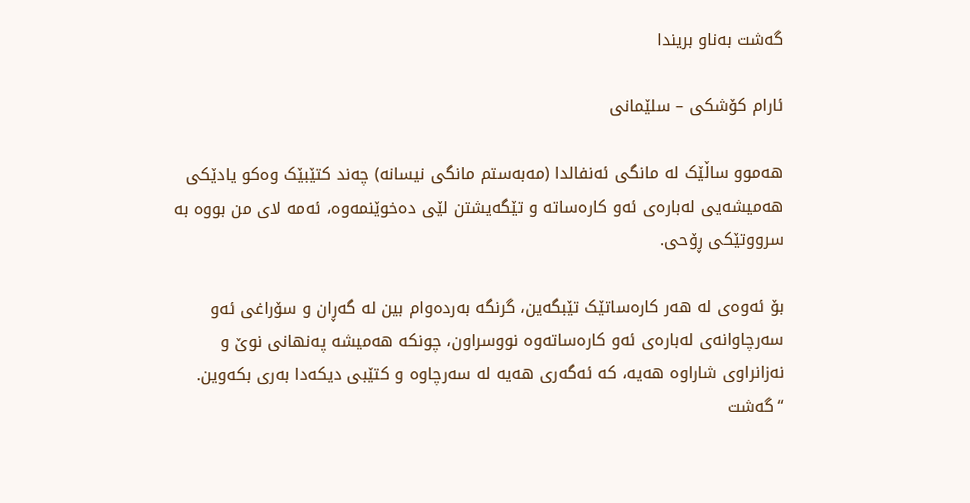گەشت بەناو بریندا

ئارام كۆشكی – سلێمانی

هەموو ساڵێک لە مانگی ئەنفالدا (مەبەستم مانگی نیسانە) چەند کتێبێک وەکو یادێکی هەمیشەیی لەبارەی ئەو کارەساتە و تێگەیشتن لێی دەخوێنمەوە، ئەمە لای من بووە بە سرووتێکی ڕۆحی.

بۆ ئەوەی لە هەر کارەساتێک تێبگەین، گرنگە بەردەوام بین لە گەڕان و سۆراغی ئەو سەرچاوانەی لەبارەی ئەو کارەساتەوە نووسراون، چونکە هەمیشە پەنهانی نوێ و نەزانراوی شاراوە هەیە، کە ئەگەری هەیە لە سەرچاوە و کتێبی دیکەدا بەری بکەوین.
“گەشت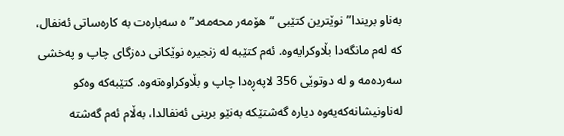بەناو بریندا” نوێترین کتێبی “هۆمەر محەمەد”ە سەبارەت بە کارەساتی ئەنفال، کە لەم مانگەدا بڵاوکرایەوە. ئەم کتێبە لە زنجیرە نوێکانی دەزگای چاپ و پەخشی سەردەمە و لە دوتوێی 356 لاپەڕەدا چاپ و بڵاوکراوەتەوە. کتێبەکە وەکو لەناونیشانەکەیەوە دیارە گەشتێکە بەنێو برینی ئەنفالدا، بەڵام ئەم گەشتە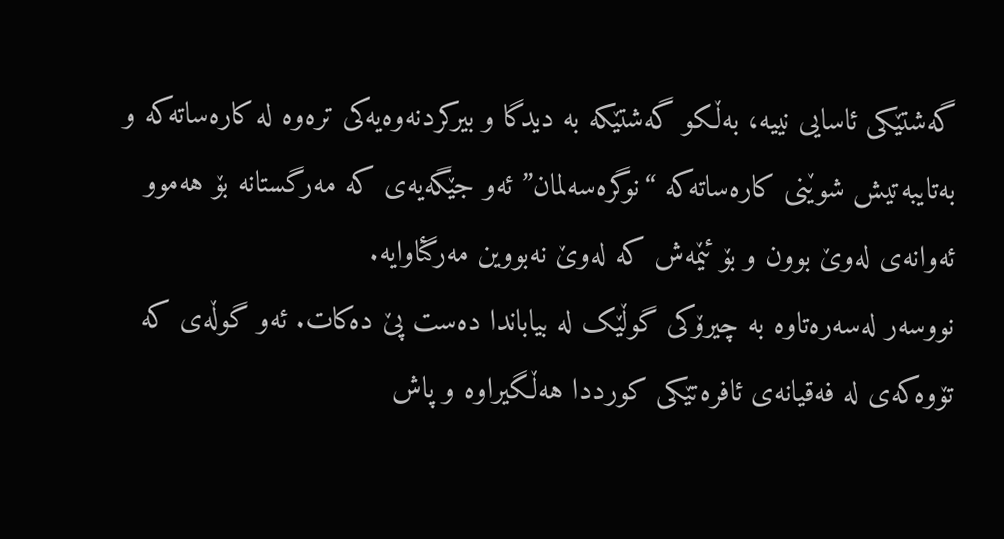گەشتێکی ئاسایی نییە، بەڵکو گەشتێکە بە دیدگا و بیرکردنەوەیەکی ترەوە لە کارەساتەکە و بەتایبەتیش شوێنی کارەساتەکە “نوگرەسەلمان” ئەو جێگەیەی کە مەرگستانە بۆ هەموو ئەوانەی لەوێ بوون و بۆ ئێمەش کە لەوێ نەبووین مەرگئاوایە.
نووسەر لەسەرەتاوە بە چیرۆکی گوڵێک لە بیاباندا دەست پێ دەکات. ئەو گوڵەی کە تۆوەکەی لە فەقیانەی ئافرەتێکی کورددا هەڵگیراوە و پاش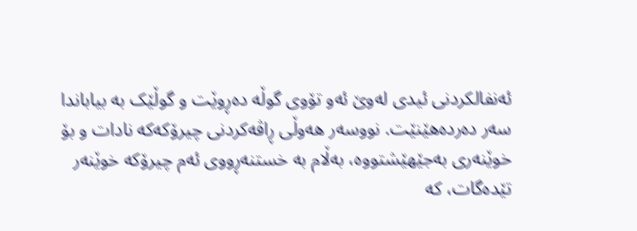ئەنفالکردنی ئیدی لەوێ ئەو تۆوی گوڵە دەڕوێت و گوڵێک بە بیاباندا سەر دەردەهێنێت. نووسەر هەوڵی ڕاڤەکردنی چیرۆکەکە نادات و بۆ خوێنەری بەجێهێشتووە، بەڵام بە خستنەڕووی ئەم چیرۆکە خوێنەر تێدەگات، کە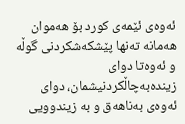ئەوەی ئێمەی کورد بۆ هەموان هەمانە تەنها پێشکەشکردنی گوڵە و ئەوەتا دوای زیندەبەچاڵکردنیشمان، دوای ئەوەی بەناهەق و بە زیندوویی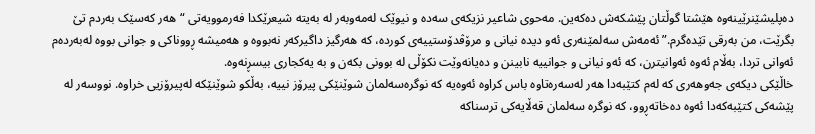دەپلیشێنرێینەوە هێشتا گوڵتان پێشکەش دەکەین. مەحوی شاعیر نزیکەی سەدە و نیوێک لەمەوبەر لە بەیتە شیعرێکدا فەرموویەتی “هەر کەسێک بەردم تێ بگرێت، من بەرقی تێدەگرم.” ئەمەش سەلمێنەری ئەو دیدە نیانی و مرۆڤدۆستییەی کوردە، کە هەرگیز داگیرکەر نەبووە و هەمیشە ڕووناکی و جوانی بووە لەبەردەم ئەوانی تردا، بەڵام ئەوە ئەوانیترن، کە ئەو نیانی و جوانییە نابینن و دەیانەوێت نکۆڵی لە بوونی بکەن و بە یەکجاری بیسڕنەوە.
خاڵێکی دیکەی جەوهەری کە لەم کتێبەدا هەر لەسەرەتاوە باس کراوە ئەوەیە کە نوگرەسەلمان شوێنێکی پیرۆز نییە، بەڵکو شوێنێکە لەپیرۆزیی خراوە. نووسەر لە پێشەکی کتێبەکەدا ئەوە دەخاتەڕوو، کە نوگرە سەلمان قەڵایەکی ترسناکە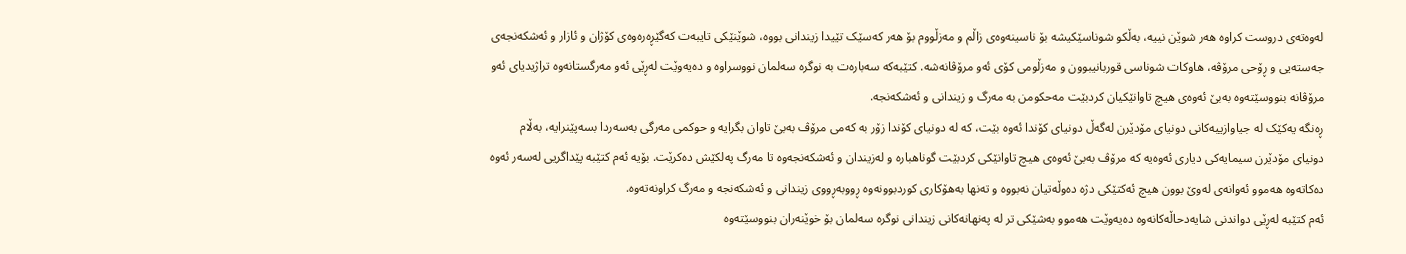لەوەتەی دروست کراوە هەر شوێن نییە، بەڵکو شوناسێکیشە بۆ ناسینەوەی زاڵم و مەزڵووم بۆ هەر کەسێک تێیدا زیندانی بووە، شوێنێکی تایبەت کەگێڕەرەوەی کۆژان و ئازار و ئەشکەنجەی جەستەیی و ڕۆحی مرۆڤە، هاوکات شوناسی قوربانیبوون و مەزڵومی کۆی ئەو مرۆڤانەشە. کتێبەکە سەبارەت بە نوگرە سەلمان نووسراوە و دەیەوێت لەڕێی ئەو مەرگستانەوە تراژیدیای ئەو مرۆڤانە بنووسێتەوە بەبێ ئەوەی هیچ تاوانێکیان کردبێت مەحکومن بە مەرگ و زیندانی و ئەشکەنجە.
ڕەنگە یەکێک لە جیاوازییەکانی دونیای مۆدێرن لەگەڵ دونیای کۆندا ئەوە بێت، کە لە دونیای کۆندا زۆر بە کەمی مرۆڤ بەبێ تاوان بگرایە و حوکمی مەرگی بەسەردا بسەپێنرایە، بەڵام دونیای مۆدێرن سیمایەکی دیاری ئەوەیە کە مرۆڤ بەبێ ئەوەی هیچ تاوانێکی کردبێت گوناهبارە و لەزیندان و ئەشکەنجەوە تا مەرگ پەلکێش دەکرێت. بۆیە ئەم کتێبە پێداگریی لەسەر ئەوە دەکاتەوە هەموو ئەوانەی لەوێ بوون هیچ ئەکتێکی دژە دەوڵەتیان نەبووە و تەنها بەهۆکاری کوردبوونەوە ڕووبەڕووی زیندانی و ئەشکەنجە و مەرگ کراونەتەوە.
ئەم کتێبە لەڕێی دواندنی شایەدحاڵەکانەوە دەیەوێت هەموو بەشێکی تر لە پەنهانەکانی زیندانی نوگرە سەلمان بۆ خوێنەران بنووسێتەوە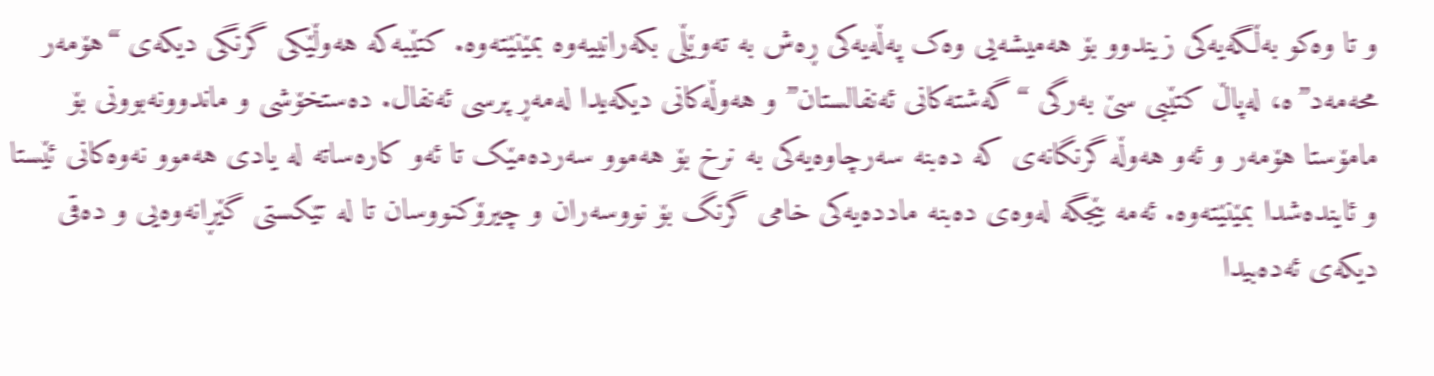و تا وەکو بەڵگەیەکی زیندوو بۆ هەمیشەیی وەک پەڵەیەکی ڕەش بە تەوێڵی بکەرانییەوە بمێنێتەوە. کتێبەکە هەوڵێکی گرنگی دیکەی “هۆمەر محەمەد”ە، لەپاڵ کتێبی سێ بەرگی “گەشتەکانی ئەنفالستان” و هەوڵەکانی دیکەیدا لەمەڕ پرسی ئەنفال. دەستخۆشی و ماندوونەبوونی بۆ مامۆستا هۆمەر و ئەو هەوڵە گرنگانەی کە دەبنە سەرچاوەیەکی بە نرخ بۆ هەموو سەردەمێک تا ئەو کارەساتە لە یادی هەموو نەوەکانی ئێستا و ئایندەشدا بمێنێتەوە. ئەمە بێجگە لەوەی دەبنە ماددەیەکی خامی گرنگ بۆ نووسەران و چیرۆکنووسان تا لە تێکستی گێڕانەوەیی و دەقی دیکەی ئەدەبیدا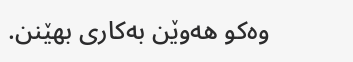وەکو هەوێن بەکاری بهێنن.